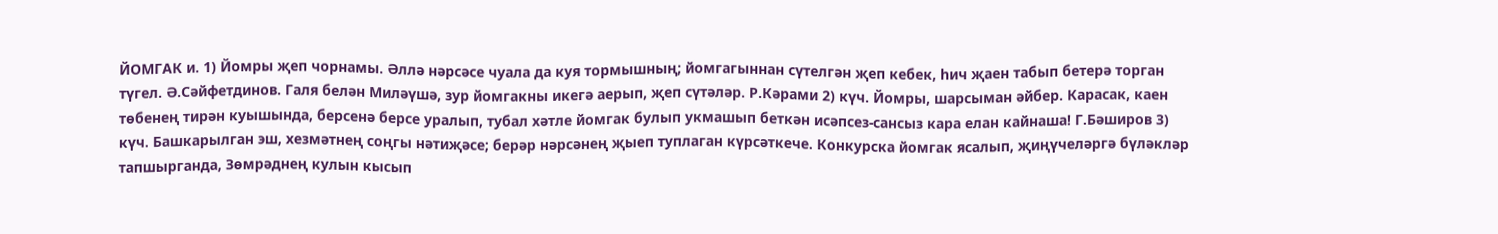ЙОМГАК и. 1) Йомры җеп чорнамы. Әллә нәрсәсе чуала да куя тормышның; йомгагыннан сүтелгән җеп кебек, һич җаен табып бетерә торган түгел. Ә.Сәйфетдинов. Галя белән Миләүшә, зур йомгакны икегә аерып, җеп сүтәләр. Р.Кәрами 2) күч. Йомры, шарсыман әйбер. Карасак, каен төбенең тирән куышында, берсенә берсе уралып, тубал хәтле йомгак булып укмашып беткән исәпсез-сансыз кара елан кайнаша! Г.Бәширов 3) күч. Башкарылган эш, хезмәтнең соңгы нәтиҗәсе; берәр нәрсәнең җыеп туплаган күрсәткече. Конкурска йомгак ясалып, җиңүчеләргә бүләкләр тапшырганда, Зөмрәднең кулын кысып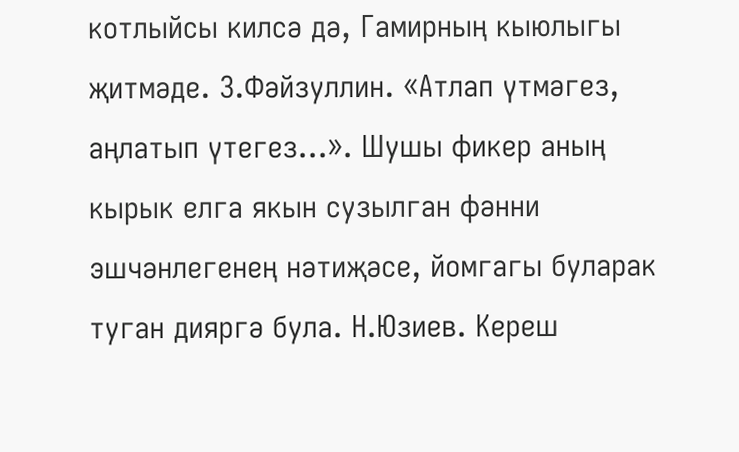котлыйсы килсә дә, Гамирның кыюлыгы җитмәде. З.Фәйзуллин. «Атлап үтмәгез, аңлатып үтегез...». Шушы фикер аның кырык елга якын сузылган фәнни эшчәнлегенең нәтиҗәсе, йомгагы буларак туган дияргә була. Н.Юзиев. Кереш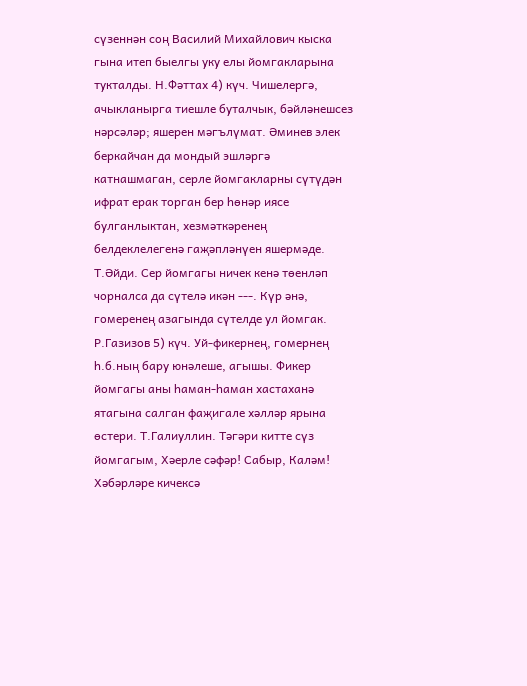сүзеннән соң Василий Михайлович кыска гына итеп быелгы уку елы йомгакларына тукталды. Н.Фәттах 4) күч. Чишелергә, ачыкланырга тиешле буталчык, бәйләнешсез нәрсәләр; яшерен мәгълүмат. Әминев элек беркайчан да мондый эшләргә катнашмаган, серле йомгакларны сүтүдән ифрат ерак торган бер һөнәр иясе булганлыктан, хезмәткәренең белдеклелегенә гаҗәпләнүен яшермәде. Т.Әйди. Сер йомгагы ничек кенә төенләп чорналса да сүтелә икән ---. Күр әнә, гомеренең азагында сүтелде ул йомгак. Р.Газизов 5) күч. Уй-фикернең, гомернең һ.б.ның бару юнәлеше, агышы. Фикер йомгагы аны һаман-һаман хастаханә ятагына салган фаҗигале хәлләр ярына өстери. Т.Галиуллин. Тәгәри китте сүз йомгагым, Хәерле сәфәр! Сабыр, Каләм! Хәбәрләре кичексә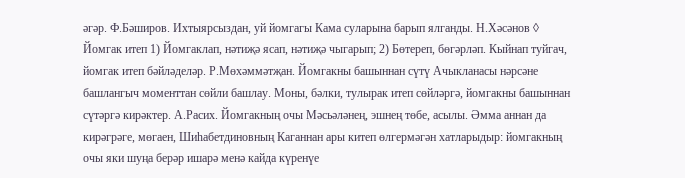әгәр. Ф.Бәширов. Ихтыярсыздан, уй йомгагы Кама суларына барып ялганды. Н.Хәсәнов ◊ Йомгак итеп 1) Йомгаклап, нәтиҗә ясап, нәтиҗә чыгарып; 2) Бөтереп, бөгәрләп. Кыйнап туйгач, йомгак итеп бәйләделәр. Р.Мөхәммәтҗан. Йомгакны башыннан сүтү Ачыкланасы нәрсәне башлангыч моменттан сөйли башлау. Моны, бәлки, тулырак итеп сөйләргә, йомгакны башыннан сүтәргә кирәктер. А.Расих. Йомгакның очы Мәсьәләнең, эшнең төбе, асылы. Әмма аннан да кирәгрәге, мөгаен, Шиһабетдиновның Каганнан ары китеп өлгермәгән хатларыдыр: йомгакның очы яки шуңа берәр ишарә менә кайда күренүе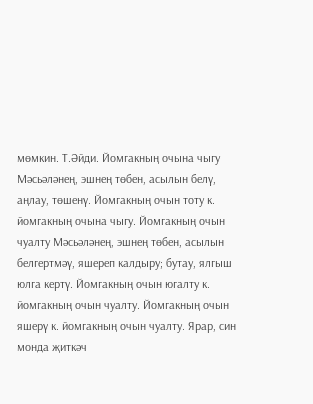мөмкин. Т.Әйди. Йомгакның очына чыгу Мәсьәләнең, эшнең төбен, асылын белү, аңлау, төшенү. Йомгакның очын тоту к. йомгакның очына чыгу. Йомгакның очын чуалту Мәсьәләнең, эшнең төбен, асылын белгертмәү, яшереп калдыру; бутау, ялгыш юлга кертү. Йомгакның очын югалту к. йомгакның очын чуалту. Йомгакның очын яшерү к. йомгакның очын чуалту. Ярар, син монда җиткәч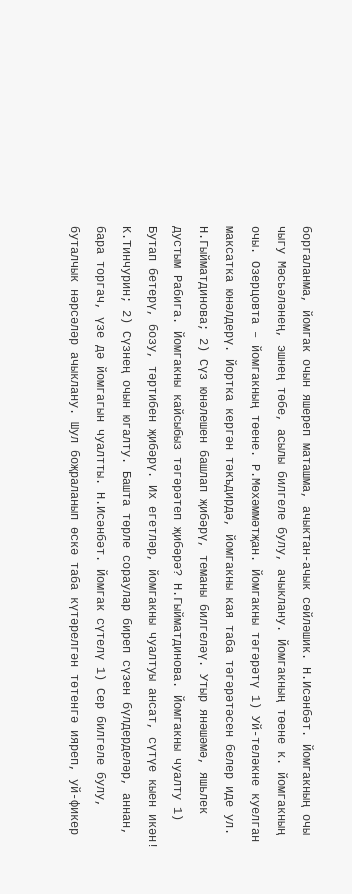боргаланма, йомгак очын яшереп маташма, ачыктан-ачык сөйләшик. Н.Исәнбәт. Йомгакның очы чыгу Мәсьәләнең, эшнең төбе, асылы билгеле булу, ачыклану. Йомгакның төене к. йомгакның очы. Озерцовта – йомгакның төене. Р.Мөхәммәтҗан. Йомгакны тәгәрәтү 1) Уй-теләкне куелган максатка юнәлдерү. Йортка кергән тәкъдирдә, йомгакны кая таба тәгәрәтәсен белер иде ул. Н.Гыйматдинова; 2) Сүз юнәлешен башлап җибәрү, теманы билгеләү. Утыр янәшәмә, яшьлек дустым Рабига. Йомгакны кайсыбыз тәгәрәтеп җибәрә? Н.Гыйматдинова. Йомгакны чуалту 1) Бутап бетерү, бозу, тәртибен җибәрү. Их егетләр, йомгакны чуалтуы ансат, сүтүе кыен икән! К.Тинчурин; 2) Сүзнең очын югалту. Башта төрле сораулар биреп сүзен бүлдерделәр, аннан, бара торгач, үзе дә йомгагын чуалтты. Н.Исәнбәт. Йомгак сүтелү 1) Сер билгеле булу, буталчык нәрсәләр ачыклану. Шул боҗраланып өскә таба күтәрелгән төтенгә ияреп, уй-фикер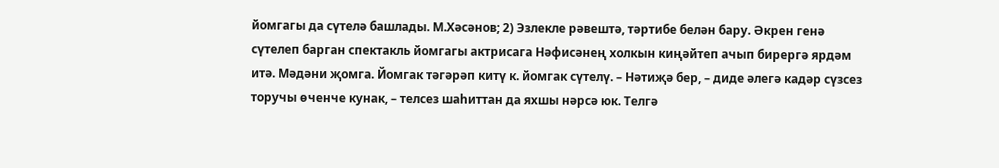йомгагы да сүтелә башлады. М.Хәсәнов; 2) Эзлекле рәвештә, тәртибе белән бару. Әкрен генә сүтелеп барган спектакль йомгагы актрисага Нәфисәнең холкын киңәйтеп ачып бирергә ярдәм итә. Мәдәни җомга. Йомгак тәгәрәп китү к. йомгак сүтелү. – Нәтиҗә бер, – диде әлегә кадәр сүзсез торучы өченче кунак, – телсез шаһиттан да яхшы нәрсә юк. Телгә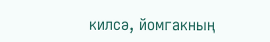килсә, йомгакның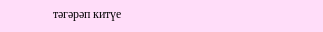тәгәрәп китүе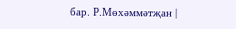бар. Р.Мөхәммәтҗан |